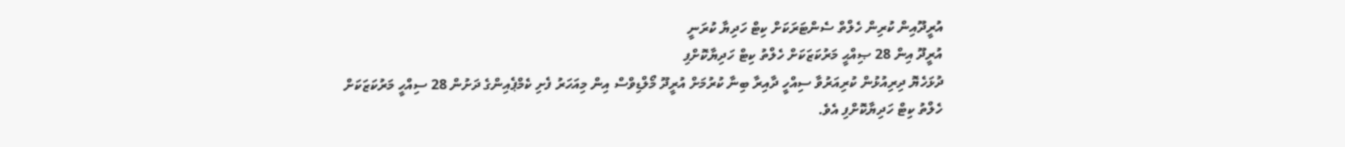އުރީދޫއިން ކުރިން ހެލްތް ސެންޓަރަކަށް ކިޓް ހަދިޔާ ކުރަނީ
އުރީދޫ އިން 28 ޞިއްޙީ މަރުކަޒަކަށް ހެލްތު ކިޓް ހަދިޔާކޮށްފި
ދުޅަހެޔޮ ދިރިއުޅުން ކުރިއަރުވާ ސިއްހީ ދާއިރާ ބިނާ ކުރުމަށް އުރީދޫ މޯލްޑިވްސް އިން މިއަހަރު ފެށި ކެމްޕެއިންގެ ދަށުން 28 ސިއްހީ މަރުކަޒަކަށް ހެލްތު ކިޓް ހަދިޔާކޮށްފި އެވެ.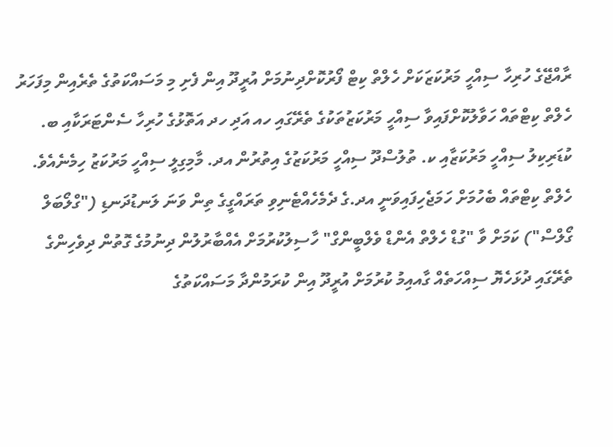ރާއްޖޭގެ ހުރިހާ ސިއްހީ މަރުކަޒަކަށް ހެލްތް ކިޓް ފޯރުކޮށްދިނުމަށް އުރީދޫ އިން ފެށި މި މަސައްކަތުގެ ތެރެއިން މިފަހަރު ހެލްތް ކިޓްތައް ހަވާލުކޮށްފައިވާ ސިއްހީ މަރުކަޒުތަކުގެ ތެރޭގައި ހއ އަދި ހދ އަތޮޅުގެ ހުރިހާ ސެންޓަރަކާއި ބ. ކުޑަރިކިލު ސިއްހީ މަރުކަޒާއި ކ. ތުލުސްދޫ ސިއްހީ މަރުކަޒުގެ އިތުރުން އދ. މާމިގިލީ ސިއްހީ މަރުކަޒު ހިމެނެއެވެ.
ހެލްތް ކިޓްތައް ބެހުމަށް ހަމަޖެހިފައިވަނީ އދ.ގެ ދެމެހެއްޓެނިވި ތަރައްގީގެ ތިން ވަނަ ލަނޑުދަނޑި ("ގްލޯބަލް ގޯލްސް") ކަމަށް ވާ "ގުޑް ހެލްތް އެންޑް ވެލްބީންގް" ހާސިލުކުރުމަށް އެއްބާރުލުން ދިނުމުގެ ގޮތުން ދިވެހިންގެ ތެރޭގައި ދުޅަހެޔޮ ސިއްހަތެއް ގާއއިމު ކުރުމަށް އުރީދޫ އިން ކުރަމުންދާ މަސައްކަތުގެ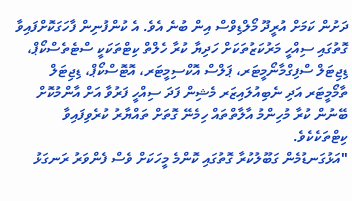ދަށުން ކަމަށް އުރީދޫ މޯލްޑިވްސް އިން ބުނެ އެވެ. އެ ކުންފުނިން ފާހަގަކޮށްފައިވާ ގޮތުގައި ސިއްހީ މަރުކަޒުތަކަށް ހަދިޔާ ކުރާ ހެލްތް ކިޓްތަކަކީ ސްޓެތެސްކޯޕް، ޑިޖިޓަލް ސްފިގްމާނޯމީޓަރ، ޕަލްސް އޮކްސިމީޓަރ، އޮޓޮސްކޯޕް، ޑިޖިޓަލް ތާމޯމީޓަރ އަދި ނެބިއުލައިޒަރ މެޝިން ފަދަ ސިއްހީ ފަރުވާ އަށް އާންމުކޮށް ބޭނުން ކުރާ މުހިންމު އާލާތްތައް ހިމެނޭ ގޮތަށް ތައްޔާރު ކުރެވިފައިވާ ކިޓްތަކެކެވެ.
"އަޅުގަނޑުމެން ގަބޫލުކުރާ ގޮތުގައި ކޮންމެ މީހަކަށް ވެސް ފެންވަރު ރަނގަޅު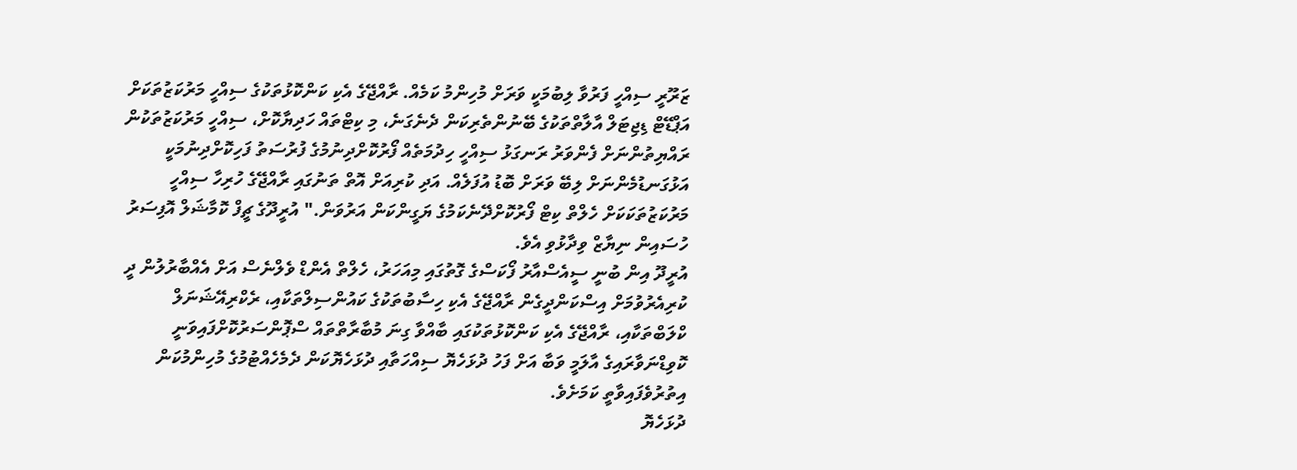ޒަރޫރީ ސިއްހީ ފަރުވާ ލިބުމަކީ ވަރަށް މުހިންމު ކަމެއް. ރާއްޖޭގެ އެކި ކަންކޮޅުތަކުގެ ސިއްހީ މަރުކަޒުތަކަށް އަޕްޑޭޓް ޑިޖިޓަލް އާލާތްތަކުގެ ބޭނުންތެރިކަން ދެނެގަނެ، މި ކިޓްތައް ހަދިޔާކޮށް، ސިއްހީ މަރުކަޒުތަކުން ރައްޔިތުންނަށް ފެންވަރު ރަނގަޅު ސިއްހީ ހިދުމަތެއް ފޯރުކޮށްދިނުމުގެ ފުރުސަތު ފަހިކޮށްދިނުމަކީ އަޅުގަނޑުމެންނަށް ލިބޭ ވަރަށް ބޮޑު އުފަލެއް. އަދި ކުރިއަށް އޮތް ތަނުގައި ރާއްޖޭގެ ހުރިހާ ސިއްހީ މަރުކަޒުތަކަކަށް ހެލްތް ކިޓް ފޯރުކޮށްދޭނެކަމުގެ ޔަގީންކަން އަރުވަން." އުރީދޫގެ ޗީފް ކޮމާޝަލް އޮފިސަރު ހުސައިން ނިޔާޒް ވިދާޅުވި އެވެ.
އުރީދޫ އިން ބުނީ ސީއެސްއާރު ފޯކަސްގެ ގޮތުގައި މިއަހަރު، ހެލްތް އެންޑް ވެލްނެސް އަށް އެއްބާރުލުން ދީ ކުރިއެރުވުމަށް އިސްކަންދީގެން ރާއްޖޭގެ އެކި ހިސާބުތަކުގެ ކައުންސިލްތަކާއި، ރެކްރިއޭޝަނަލް ކްލަބްތަކާއި، ރާއްޖޭގެ އެކި ކަންކޮޅުތަކުގައި ބާއްވާ ގިނަ މުބާރާތްތައް ސްޕޮންސަރުކޮށްފައިވަނީ ކޮވިޑްނަވާރައިގެ އާލަމީ ވަބާ އަށް ފަހު ދުޅަހެޔޮ ސިއްހަތާއި ދުޅަހެޔޮކަން ދެމެހެއްޓުމުގެ މުހިންމުކަން އިތުރުވެފައިވާތީ ކަމަށެވެ.
ދުޅަހެޔޮ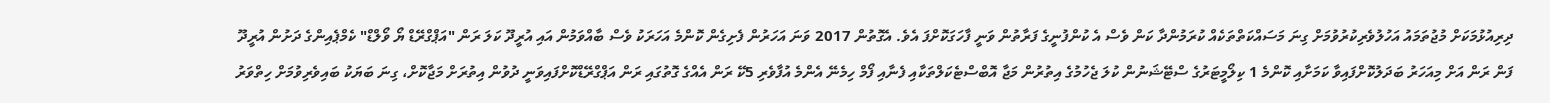ދިރިއުޅުމަކަށް މުޖުތަމައު އަހުލުވެރިކުރުވުމަށް ގިނަ މަސައްކަތްތަކެއް ކުރަމުންދާ ކަން ވެސް އެ ކުންފުނީގެ ފަރާތުން ވަނީ ފާހަގަކޮށްފަ އެވެ. އެގޮތުން 2017 ވަނަ އަހަރުން ފެށިގެން ކޮންމެ އަހަރަކު ވެސް ބާއްވަމުން އައި އުރީދޫ ކަލަ ރަން "އަޕްގްރޭޑް ޔޯ ވޯލްޑް" ކެމްޕެއިންގެ ދަށުން އުރީދޫ ފަން ރަން އަށް މިއަހަރު ބަދަލުކޮށްފައިވާ ކަމަށާއި ކޮންމެ 1 ކިލޯމީޓަރުގެ ސްޓޭޝަނުން ކުލަ ޖެހުމުގެ އިތުރުން މަޖާ އޮބްސްޓެކަލްތަކާއި ފެނާއި ފޯމް ހިމެނޭ އެންމެ އުފާވެރި 5ކޭ ރަން އެއްގެ ގޮތުގައި ރަން އަޕްގްރޭޑްކޮށްފައިވަނީ ދުވުން އިތުރަށް މަޖާކޮށް، ގިނަ ބަޔަކު ބައިވެރިވުމަށް ހިތްވަރު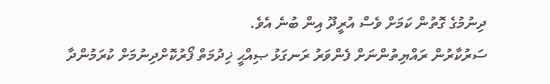ދިނުމުގެ ގޮތުން ކަމަށް ވެސް އުރީދޫ އިން ބުނެ އެވެ.
ސަރުކާރުން ރައްޔިތުންނަށް ފެންވަރު ރަނގަޅު ޞިއްޙީ ޚިދުމަތް ފޯރުކޮށްދިނުމަށް ކުރަމުންދާ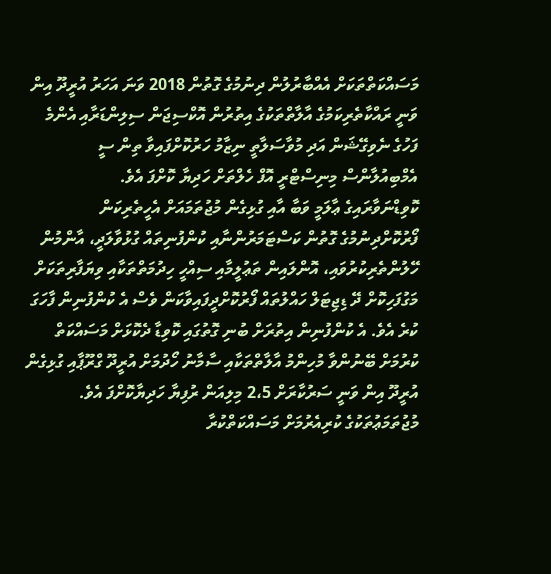މަސައްކަތްތަކަށް އެއްބާރުލުން ދިނުމުގެ ގޮތުން 2018 ވަނަ އަހަރު އުރީދޫ އިން ވަނީ ރައްކާތެރިކަމުގެ އާލާތްތަކުގެ އިތުރުން އޮކްސިޖަން ސިލިންޑަރާއި އެންމެ ފަހުގެ ނެވިގޭޝަން އަދި މުވާސަލާތީ ނިޒާމު ހަރުކޮށްފައިވާ ތިން ސީ އެމްބިއުލާންސް މިނިސްޓްރީ އޮފް ހެލްތަށް ހަދިޔާ ކޮށްފަ އެވެ.
ކޮވިޑްނަވާރައިގެ ޢާލަމީ ވަބާ އާއި ގުޅިގެން މުޖުތަމައަށް އެހީތެރިކަން ފޯރުކޮށްދިނުމުގެ ގޮތުން ކަސްޓަމަރުންނާއި ކުންފުނިތައް ގުޅުވާލަދީ، އާންމުން ހޭލުންތެރިކުރުވައި، އޮންލައިން ތަޢުލީމާއި ސިއްހީ ހިދުމަތްތަކާއި ވިޔަފާރިތަކަށް މަގުފަހިކޮށް ދޭ ޑިޖިޓަލް ހައްލުތައް ފޯރުކޮށްދީފައިވާކަން ވެސް އެ ކުންފުނިން ފާހަގަ ކުރެ އެވެ. އެ ކުންފުނިން އިތުރަށް ބުނި ގޮތުގައި ކޮވިޑާ ދެކޮޅަށް މަސައްކަތް ކުރުމަށް ބޭނުންވާ މުހިންމު އާލާތްތަކާއި ސާމާނު ހޯދުމަށް އުރީދޫ ގްރޫޕާއި ގުޅިގެން އުރީދޫ އިން ވަނީ ސަރުކާރަށް 2،5 މިލިއަން ރުފިޔާ ހަދިޔާކޮށްފަ އެވެ.
މުޖުތަމަޢުތަކުގެ ކުރިއެރުމަށް މަސައްކަތްކުރާ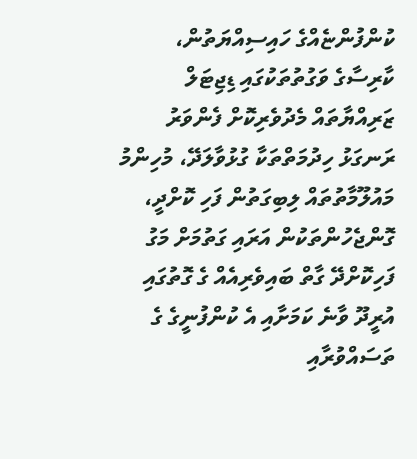ކުންފުންޏެއްގެ ހައިސިއްޔަތުން، ކާރިސާގެ ވަގުތުތަކުގައި ޑިޖިޓަލް ޒަރިއްޔާތައް މެދުވެރިކޮށް ފެންވަރު ރަނގަޅު ހިދުމަތްތަކާ ގުޅުވާލަދޭ، މުހިންމު މައުލޫމާތުތައް ލިބިގަތުން ފަހި ކޮށްދީ، ގޮންޖެހުންތަކުން އަރައި ގަތުމަށް މަގު ފަހިކޮށްދޭ ގާތް ބައިވެރިއެއް ގެ ގޮތުގައި އުރީދޫ ވާނެ ކަމަށާއި އެ ކުންފުނީގެ ގެ ތަސައްވުރާއި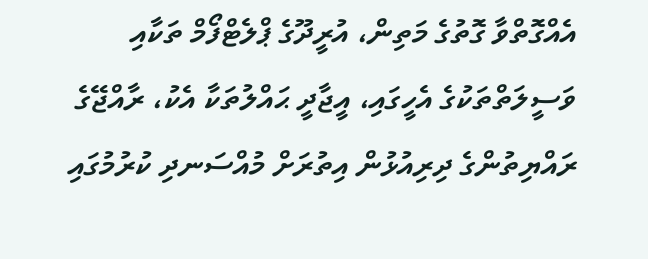އެއްގޮތްވާ ގޮތުގެ މަތިން، އުރީދޫގެ ޕްލެޓްފޯމް ތަކާއި ވަސީލަތްތަކުގެ އެހީގައި، އީޖާދީ ޙައްލުތަކާ އެކު، ރާއްޖޭގެ ރައްޔިތުންގެ ދިރިއުޅުން އިތުރަށް މުއްސަނދި ކުރުމުގައި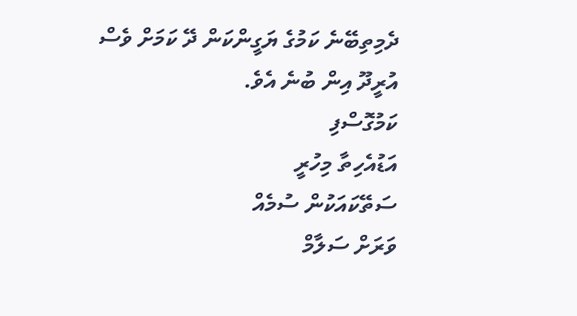ދެމިތިބޭނެ ކަމުގެ ޔަގީންކަން ދޭ ކަމަށް ވެސް އުރީދޫ އިން ބުނެ އެވެ.
ކަމުގޮސްފި
އަޑުއެހިތާ މިހުރީ
ސަތޭކައަކުން ސުމެއް
ވަރަށް ސަލާމް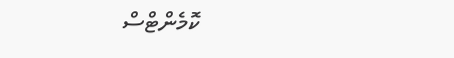ކޮމެންޓްސް